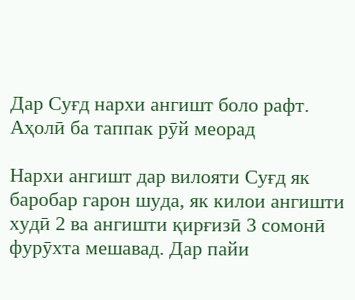Дар Суғд нархи ангишт боло рафт. Аҳолӣ ба таппак рӯй меорад

Нархи ангишт дар вилояти Суғд як баробар гарон шуда, як килои ангишти худӣ 2 ва ангишти қирғизӣ 3 сомонӣ фурӯхта мешавад. Дар пайи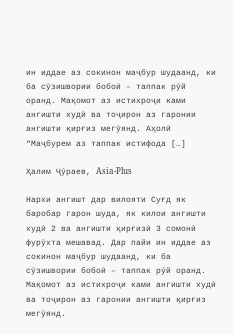ин иддае аз сокинон маҷбур шудаанд, ки ба сӯзишвории бобоӣ – таппак рӯй оранд. Мақомот аз истихроҷи ками ангишти худӣ ва тоҷирон аз гаронии ангишти қирғиз мегӯянд. Аҳолӣ “Маҷбурем аз таппак истифода […]

Ҳалим Ҷӯраев, Asia-Plus

Нархи ангишт дар вилояти Суғд як баробар гарон шуда, як килои ангишти худӣ 2 ва ангишти қирғизӣ 3 сомонӣ фурӯхта мешавад. Дар пайи ин иддае аз сокинон маҷбур шудаанд, ки ба сӯзишвории бобоӣ – таппак рӯй оранд. Мақомот аз истихроҷи ками ангишти худӣ ва тоҷирон аз гаронии ангишти қирғиз мегӯянд.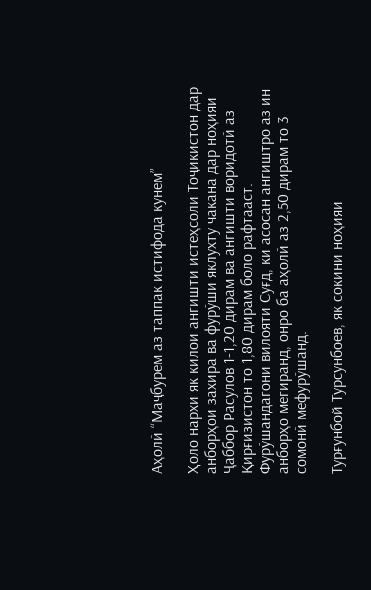Аҳолӣ “Маҷбурем аз таппак истифода кунем”

Ҳоло нархи як килои ангишти истеҳсоли Тоҷикистон дар анборҳои захира ва фурӯши яклухту чакана дар ноҳияи Ҷаббор Расулов 1-1,20 дирам ва ангишти воридотӣ аз Қирғизистон то 1,80 дирам боло рафтааст. Фурӯшандагони вилояти Суғд, ки асосан ангиштро аз ин анборҳо мегиранд, онро ба аҳолӣ аз 2,50 дирам то 3 сомонӣ мефурӯшанд.

Турғунбой Турсунбоев, як сокини ноҳияи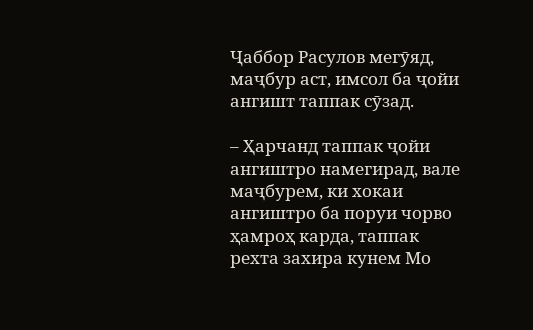Ҷаббор Расулов мегӯяд, маҷбур аст, имсол ба ҷойи ангишт таппак сӯзад.

– Ҳарчанд таппак ҷойи ангиштро намегирад, вале маҷбурем, ки хокаи ангиштро ба поруи чорво ҳамроҳ карда, таппак рехта захира кунем Мо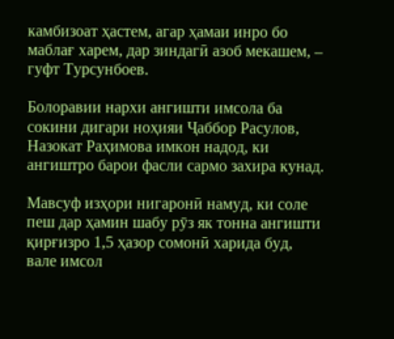камбизоат ҳастем, агар ҳамаи инро бо маблағ харем, дар зиндагӣ азоб мекашем, – гуфт Турсунбоев.

Болоравии нархи ангишти имсола ба сокини дигари ноҳияи Ҷаббор Расулов, Назокат Раҳимова имкон надод, ки ангиштро барои фасли сармо захира кунад.

Мавсуф изҳори нигаронӣ намуд, ки соле пеш дар ҳамин шабу рӯз як тонна ангишти қирғизро 1,5 ҳазор сомонӣ харида буд, вале имсол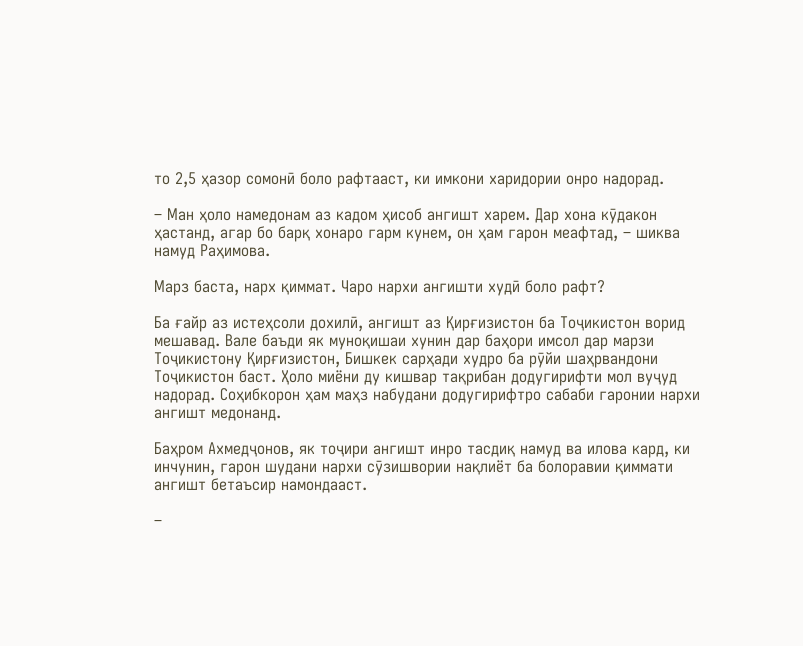то 2,5 ҳазор сомонӣ боло рафтааст, ки имкони харидории онро надорад.

– Ман ҳоло намедонам аз кадом ҳисоб ангишт харем. Дар хона кӯдакон ҳастанд, агар бо барқ хонаро гарм кунем, он ҳам гарон меафтад, – шиква намуд Раҳимова.

Марз баста, нарх қиммат. Чаро нархи ангишти худӣ боло рафт?

Ба ғайр аз истеҳсоли дохилӣ, ангишт аз Қирғизистон ба Тоҷикистон ворид мешавад. Вале баъди як муноқишаи хунин дар баҳори имсол дар марзи Тоҷикистону Қирғизистон, Бишкек сарҳади худро ба рӯйи шаҳрвандони Тоҷикистон баст. Ҳоло миёни ду кишвар тақрибан додугирифти мол вуҷуд надорад. Соҳибкорон ҳам маҳз набудани додугирифтро сабаби гаронии нархи ангишт медонанд.

Баҳром Ахмедҷонов, як тоҷири ангишт инро тасдиқ намуд ва илова кард, ки инчунин, гарон шудани нархи сӯзишвории нақлиёт ба болоравии қиммати ангишт бетаъсир намондааст.

–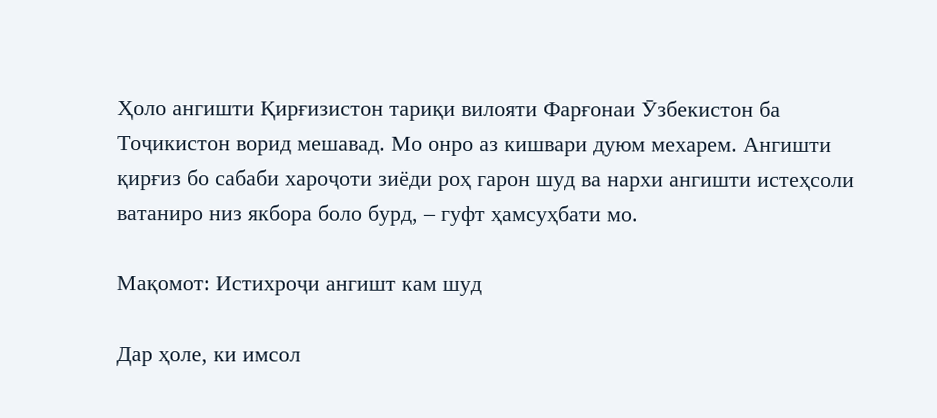Ҳоло ангишти Қирғизистон тариқи вилояти Фарғонаи Ӯзбекистон ба Тоҷикистон ворид мешавад. Мо онро аз кишвари дуюм мехарем. Ангишти қирғиз бо сабаби хароҷоти зиёди роҳ гарон шуд ва нархи ангишти истеҳсоли ватаниро низ якбора боло бурд, – гуфт ҳамсуҳбати мо.

Мақомот: Истихроҷи ангишт кам шуд

Дар ҳоле, ки имсол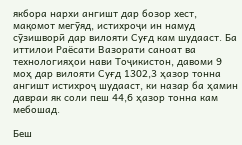якбора нархи ангишт дар бозор хест, мақомот мегӯяд, истихроҷи ин намуд сӯзишворӣ дар вилояти Суғд кам шудааст. Ба иттилои Раёсати Вазорати саноат ва технологияҳои нави Тоҷикистон, давоми 9 моҳ дар вилояти Суғд 1302,3 ҳазор тонна ангишт истихроҷ шудааст, ки назар ба ҳамин давраи як соли пеш 44,6 ҳазор тонна кам мебошад.

Беш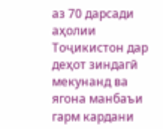аз 70 дарсади аҳолии Тоҷикистон дар деҳот зиндагӣ мекунанд ва ягона манбаъи гарм кардани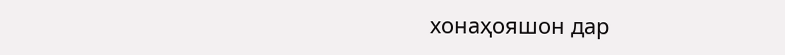хонаҳояшон дар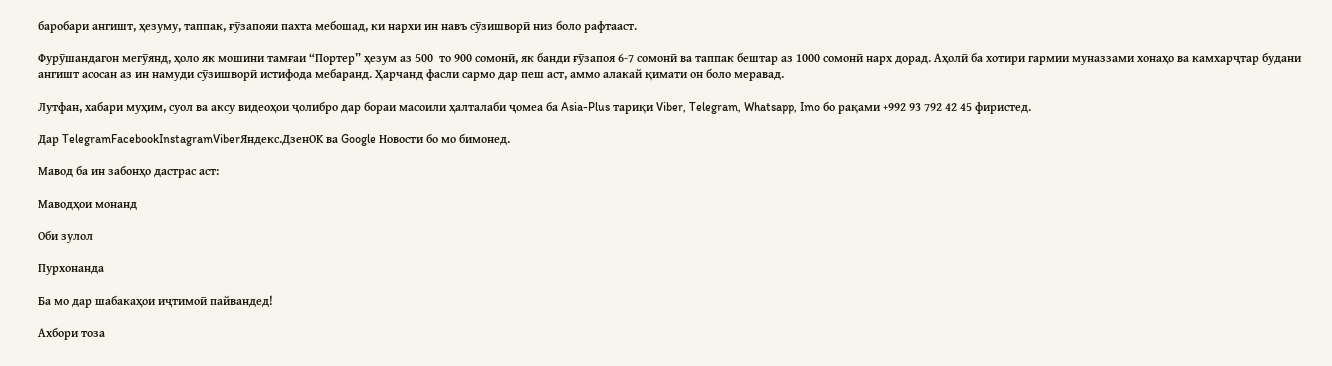баробари ангишт, ҳезуму, таппак, ғӯзапояи пахта мебошад, ки нархи ин навъ сӯзишворӣ низ боло рафтааст.

Фурӯшандагон мегӯянд, ҳоло як мошини тамғаи “Портер” ҳезум аз 500  то 900 сомонӣ, як банди ғӯзапоя 6-7 сомонӣ ва таппак бештар аз 1000 сомонӣ нарх дорад. Аҳолӣ ба хотири гармии муназзами хонаҳо ва камхарҷтар будани ангишт асосан аз ин намуди сӯзишворӣ истифода мебаранд. Ҳарчанд фасли сармо дар пеш аст, аммо алакай қимати он боло меравад.

Лутфан, хабари муҳим, суол ва аксу видеоҳои ҷолибро дар бораи масоили ҳалталаби ҷомеа ба Asia-Plus тариқи Viber, Telegram, Whatsapp, Imo бо рақами +992 93 792 42 45 фиристед.

Дар TelegramFacebookInstagramViberЯндекс.ДзенOK ва Google Новости бо мо бимонед.

Мавод ба ин забонҳо дастрас аст:

Маводҳои монанд

Оби зулол

Пурхонанда

Ба мо дар шабакаҳои иҷтимоӣ пайвандед!

Ахбори тоза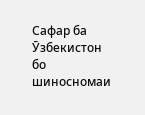Сафар ба Ӯзбекистон бо шиносномаи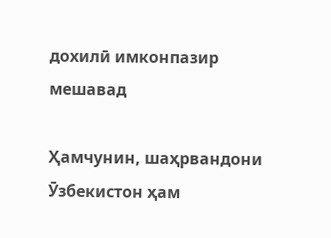дохилӣ имконпазир мешавад

Ҳамчунин, шаҳрвандони Ӯзбекистон ҳам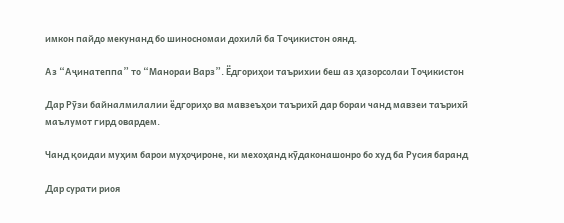имкон пайдо мекунанд бо шиносномаи дохилӣ ба Тоҷикистон оянд.

Аз “Аҷинатеппа” то “Манораи Варз”. Ёдгориҳои таърихии беш аз ҳазорсолаи Тоҷикистон

Дар Рӯзи байналмилалии ёдгориҳо ва мавзеъҳои таърихӣ дар бораи чанд мавзеи таърихӣ маълумот гирд овардем.

Чанд қоидаи муҳим барои муҳоҷироне, ки мехоҳанд кӯдаконашонро бо худ ба Русия баранд

Дар сурати риоя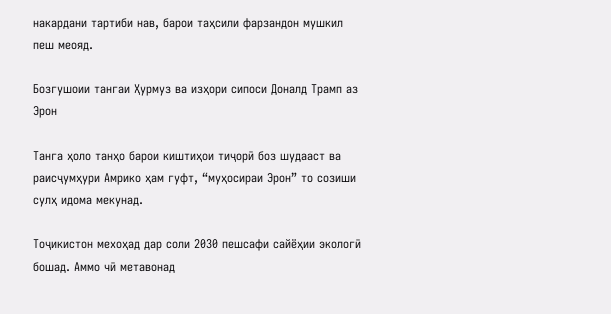накардани тартиби нав, барои таҳсили фарзандон мушкил пеш меояд.

Бозгушоии тангаи Ҳурмуз ва изҳори сипоси Доналд Трамп аз Эрон

Танга ҳоло танҳо барои киштиҳои тиҷорӣ боз шудааст ва раисҷумҳури Амрико ҳам гуфт, “муҳосираи Эрон” то созиши сулҳ идома мекунад.

Тоҷикистон мехоҳад дар соли 2030 пешсафи сайёҳии экологӣ бошад. Аммо чӣ метавонад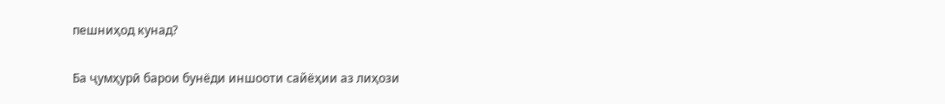пешниҳод кунад?

Ба ҷумҳурӣ барои бунёди иншооти сайёҳии аз лиҳози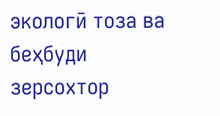экологӣ тоза ва беҳбуди зерсохтор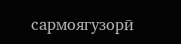сармоягузорӣ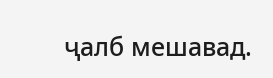ҷалб мешавад.